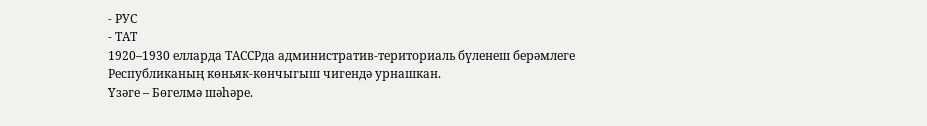- РУС
- ТАТ
1920–1930 елларда ТАССРда административ-териториаль бүленеш берәмлеге
Республиканың көньяк-көнчыгыш чигендә урнашкан.
Үзәге – Бөгелмә шәһәре.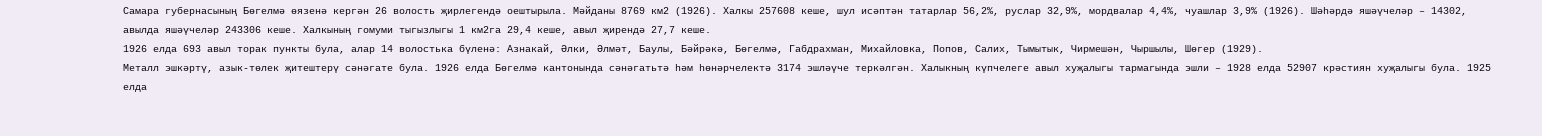Самара губернасының Бөгелмә өязенә кергән 26 волость җирлегендә оештырыла. Мәйданы 8769 км2 (1926). Халкы 257608 кеше, шул исәптән татарлар 56,2%, руслар 32,9%, мордвалар 4,4%, чуашлар 3,9% (1926). Шәһәрдә яшәүчеләр – 14302, авылда яшәүчеләр 243306 кеше. Халкының гомуми тыгызлыгы 1 км2га 29,4 кеше, авыл җирендә 27,7 кеше.
1926 елда 693 авыл торак пункты була, алар 14 волостька бүленә: Азнакай, Әлки, Әлмәт, Баулы, Бәйрәкә, Бөгелмә, Габдрахман, Михайловка, Попов, Салих, Тымытык, Чирмешән, Чыршылы, Шөгер (1929).
Металл эшкәртү, азык-төлек җитештерү сәнәгате була. 1926 елда Бөгелмә кантонында сәнәгатьтә һәм һөнәрчелектә 3174 эшләүче теркәлгән. Халыкның күпчелеге авыл хуҗалыгы тармагында эшли – 1928 елда 52907 крәстиян хуҗалыгы була. 1925 елда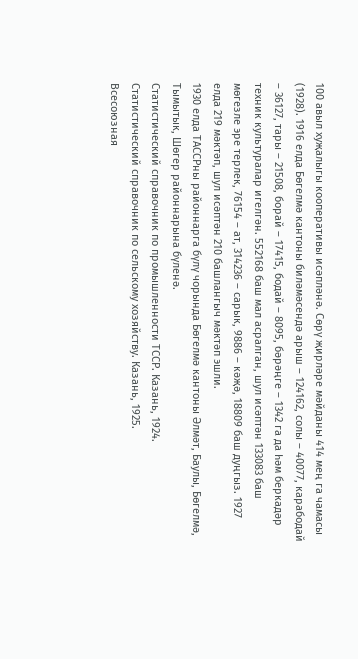100 авыл хуҗалыгы кооперативы исәпләнә. Сөрү җирләре мәйданы 414 мең га чамасы (1928). 1916 елда Бөгелмә кантоны биләмәсендә арыш – 124162, солы – 40077, карабодай – 36127, тары – 21508, борай – 17415, бодай – 8095, бәрәңге – 1342 га да һәм беркадәр техник культуралар игелгән. 552168 баш мал асралган, шул исәптән 133083 баш мөгезле эре терлек, 76154 – ат, 314236 – сарык, 9886 – кәҗә, 18809 баш дуңгыз. 1927 елда 219 мәктәп, шул исәптән 210 башлангыч мәктәп эшли.
1930 елда ТАССРны районнарга бүлү чорында Бөгелмә кантоны Әлмәт, Баулы, Бөгелмә, Тымытык, Шөгер районнарына бүленә.
Статистический справочник по промышленности ТССР. Казань, 1924.
Статистический справочник по сельскому хозяйству. Казань, 1925.
Всесоюзная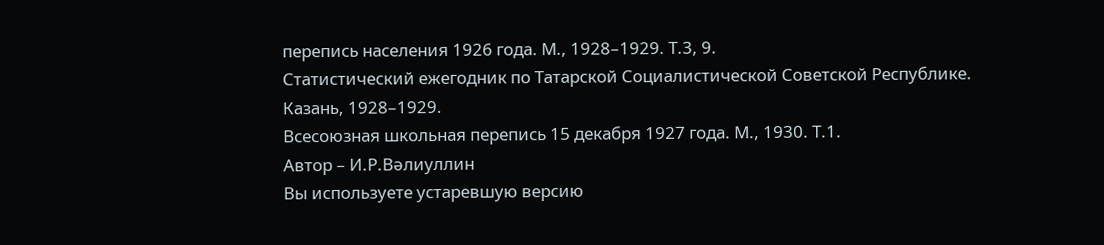перепись населения 1926 года. М., 1928–1929. Т.3, 9.
Статистический ежегодник по Татарской Социалистической Советской Республике. Казань, 1928–1929.
Всесоюзная школьная перепись 15 декабря 1927 года. М., 1930. Т.1.
Автор – И.Р.Вәлиуллин
Вы используете устаревшую версию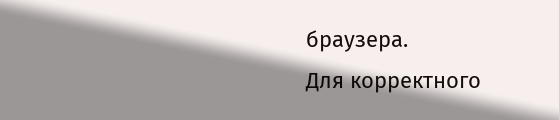браузера.
Для корректного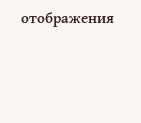отображения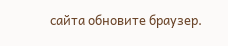сайта обновите браузер.